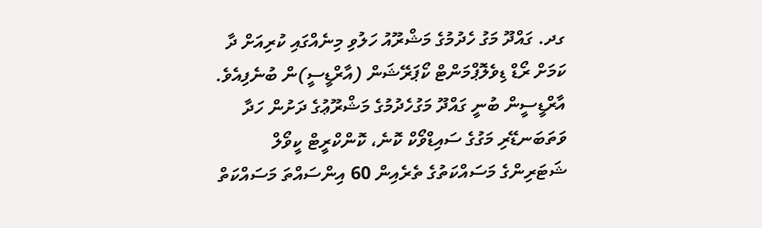ގދ. ގައްދޫ މަގު ހެދުމުގެ މަޝްރޫއު ހަލުވި މިނެއްގައި ކުރިއަށް ދާ ކަމަށް ރޯޑް ޑިވެލޮޕްމަންޓް ކޯޕަރޭޝަން (އާރްޑީސީ)ން ބުނެފިއެވެ.
އާރްޑީސީން ބުނީ ގައްދޫ މަގުހެދުމުގެ މަޝްރޫޢުގެ ދަށުން ހަދާ ވަތަބަނޑޭރި މަގުގެ ސައިޑްވޯކް ކޮނެ، ކޮންކްރީޓް ކީވޯލް ޝަޓަރިންގެ މަސައްކަތުގެ ތެރެއިން 60 އިންސައްތަ މަސައްކަތް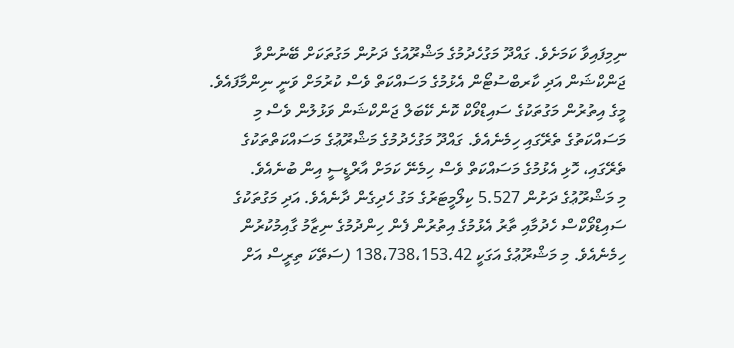ނިމިފައިވާ ކަމަށެވެ. ގައްދޫ މަގުހެދުމުގެ މަޝްރޫއުގެ ދަށުން މަގުތަކަށް ބޭނުންވާ ޖަންކްޝަން އަދި ކާރބްސުޓޯން އެޅުމުގެ މަސައްކަތް ވެސް ކުރުމަށް ވަނީ ނިންމާފައެވެ.
މީގެ އިތުރުން މަގުތަކުގެ ސައިޑްވޯކް ކޮނެ ކޭބަލް ޖަންކްޝަން ވަޅުލުން ވެސް މި މަސައްކަތުގެ ތެރޭގައި ހިމެނެއެވެ. ގައްދޫ މަގުހެދުމުގެ މަޝްރޫޢުގެ މަސައްކަތްތަކުގެ ތެރޭގައި، ހޮޅި އެޅުމުގެ މަސައްކަތް ވެސް ހިމެނޭ ކަމަށް އާރްޑީސީ އިން ބުނެއެވެ.
މި މަޝްރޫޢުގެ ދަށުން 5.527 ކިލޯމީޓަރުގެ މަގު ހެދިގެން ދާނެއެވެ. އަދި މަގުތަކުގެ ސައިޑްވޯކްސް ހެދުމާއި ތާރު އެޅުމުގެ އިތުރުން ފެން ހިންދުމުގެ ނިޒާމު ގާއިމުކުރުން ހިމެނެއެވެ. މި މަޝްރޫޢުގެ އަގަކީ 138،738،153.42 (ސަތޭކަ ތިރީސް އަށް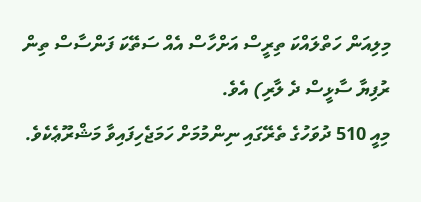މިލިއަން ހަތްލައްކަ ތިރީސް އަށްހާސް އެއް ސަތޭކަ ފަންސާސް ތިން ރުފިޔާ ސާޅީސް ދެ ލާރި) އެވެ.
މިއީ 510 ދުވަހުގެ ތެރޭގައި ނިންމުމަށް ހަމަޖެހިފައިވާ މަޝްރޫޢެކެވެ.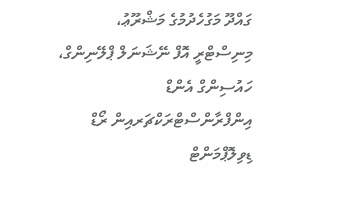ގައްދޫ މަގުހެދުމުގެ މަޝްރޫޢު، މިނިސްޓްރީ އޮފް ނޭޝަނަލް ޕްލޭނިންގް، ހައުސިންގް އެންޑް އިންފްރާންސްޓްރަކްޗަރއިން ރޯޑް ޑިވިލޮޕްމަންޓް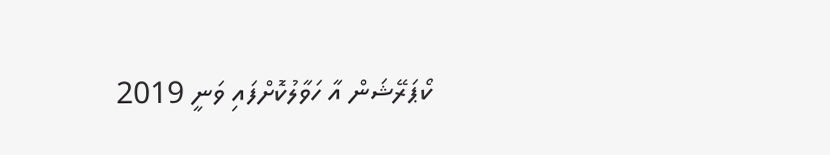ކޯޕަރޭޝަން އާ ހަވާލުކޮށްފައި ވަނީ 2019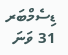ޑިސެމްބަރ 31 ވަނަ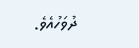ދުވަހުއެވެ.